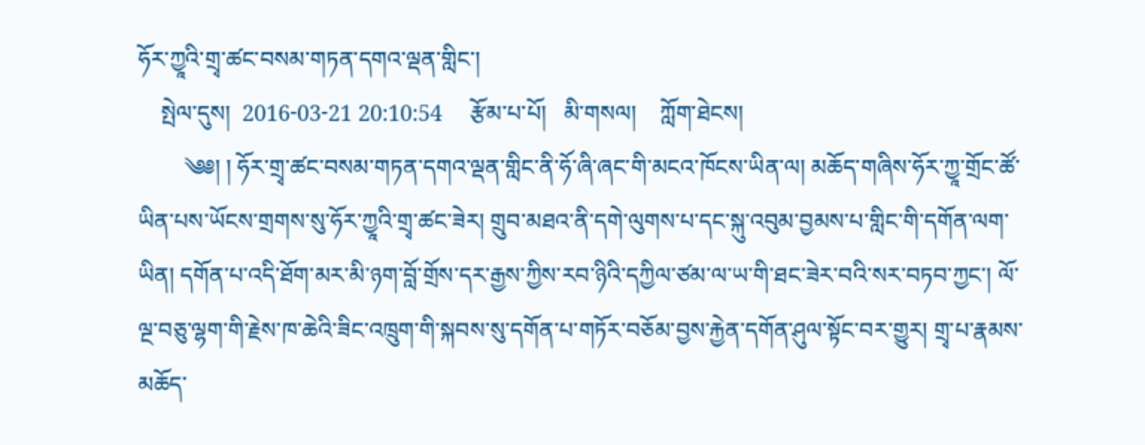ཧོར་ཀྱཱའི་གྲྭ་ཚང་བསམ་གཏན་དགའ་ལྡན་གླིང་།
    སྤེལ་དུས།  2016-03-21 20:10:54     རྩོམ་པ་པོ།   མི་གསལ།    ཀློག་ཐེངས།
        ༄༅། ། ཧོར་གྲྭ་ཚང་བསམ་གཏན་དགའ་ལྡན་གླིང་ནི་ཧོ་ཞི་ཞང་གི་མངའ་ཁོངས་ཡིན་ལ། མཆོད་གཞིས་ཧོར་ཀྱཱ་གྲོང་ཚོ་ཡིན་པས་ཡོངས་གྲགས་སུ་ཧོར་ཀྱཱའི་གྲྭ་ཚང་ཟེར། གྲུབ་མཐའ་ནི་དགེ་ལུགས་པ་དང་སྐུ་འབུམ་བྱམས་པ་གླིང་གི་དགོན་ལག་ཡིན། དགོན་པ་འདི་ཐོག་མར་མི་ཉག་བློ་གྲོས་དར་རྒྱས་ཀྱིས་རབ་ཉིའི་དཀྱིལ་ཙམ་ལ་ཡ་གི་ཐང་ཟེར་བའི་སར་བཏབ་ཀྱང་། ལོ་ལྔ་བཅུ་ལྷག་གི་རྗེས་ཁ་ཆེའི་ཟིང་འཁྲུག་གི་སྐབས་སུ་དགོན་པ་གཏོར་བཅོམ་བྱས་རྐྱེན་དགོན་ཤུལ་སྟོང་བར་གྱུར། གྲྭ་པ་རྣམས་མཆོད་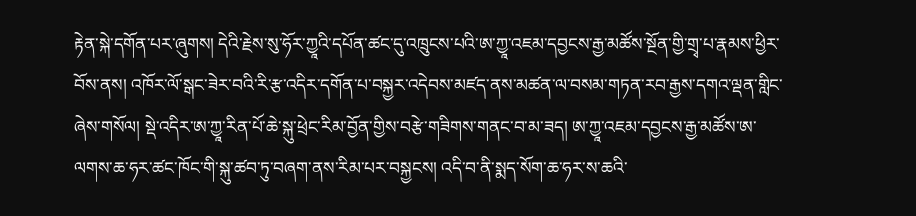རྟེན་སྐེ་དགོན་པར་ཞུགས། དེའི་རྗེས་སུ་ཧོར་ཀྱཱའི་དཔོན་ཚང་དུ་འཁྲུངས་པའི་ཨ་ཀྱཱ་འཇམ་དབྱངས་རྒྱ་མཚོས་སྔོན་གྱི་གྲྭ་པ་རྣམས་ཕྱིར་བོས་ནས། འཁོར་ལོ་སྒང་ཟེར་བའི་རི་རྩ་འདིར་དགོན་པ་བསྐྱར་འདེབས་མཛད་ནས་མཚན་ལ་བསམ་གཏན་རབ་རྒྱས་དགའ་ལྡན་གླིང་ཞེས་གསོལ། སྡེ་འདིར་ཨ་ཀྱཱ་རིན་པོ་ཆེ་སྐུ་ཕྲེང་རིམ་བྱོན་གྱིས་བརྩེ་གཟིགས་གནང་བ་མ་ཟད། ཨ་ཀྱཱ་འཇམ་དབྱངས་རྒྱ་མཚོས་ཨ་ལགས་ཆ་ཧར་ཚང་ཁོང་གི་སྐུ་ཚབ་ཏུ་བཞག་ནས་རིམ་པར་བསྐྱངས། འདི་བ་ནི་སྨད་སོག་ཆ་ཧར་ས་ཆའི་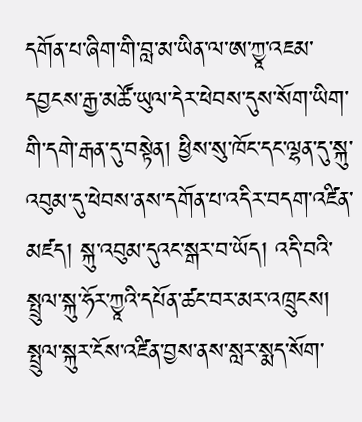དགོན་པ་ཞིག་གི་བླ་མ་ཡིན་ལ་ཨ་ཀྱཱ་འཇམ་དབྱངས་རྒྱ་མཚོ་ཡུལ་དེར་ཕེབས་དུས་སོག་ཡིག་གི་དགེ་རྒན་དུ་བསྟེན། ཕྱིས་སུ་ཁོང་དང་ལྷན་དུ་སྐུ་འབུམ་དུ་ཕེབས་ནས་དགོན་པ་འདིར་བདག་འཛིན་མཛད། སྐུ་འབུམ་དུའང་སྒར་བ་ཡོད། འདི་བའི་སྤྲུལ་སྐུ་ཧོར་ཀྱཱའི་དཔོན་ཚང་བར་མར་འཁྲུངས། སྤྲུལ་སྐུར་ངོས་འཛིན་བྱས་ནས་སླར་སྨད་སོག་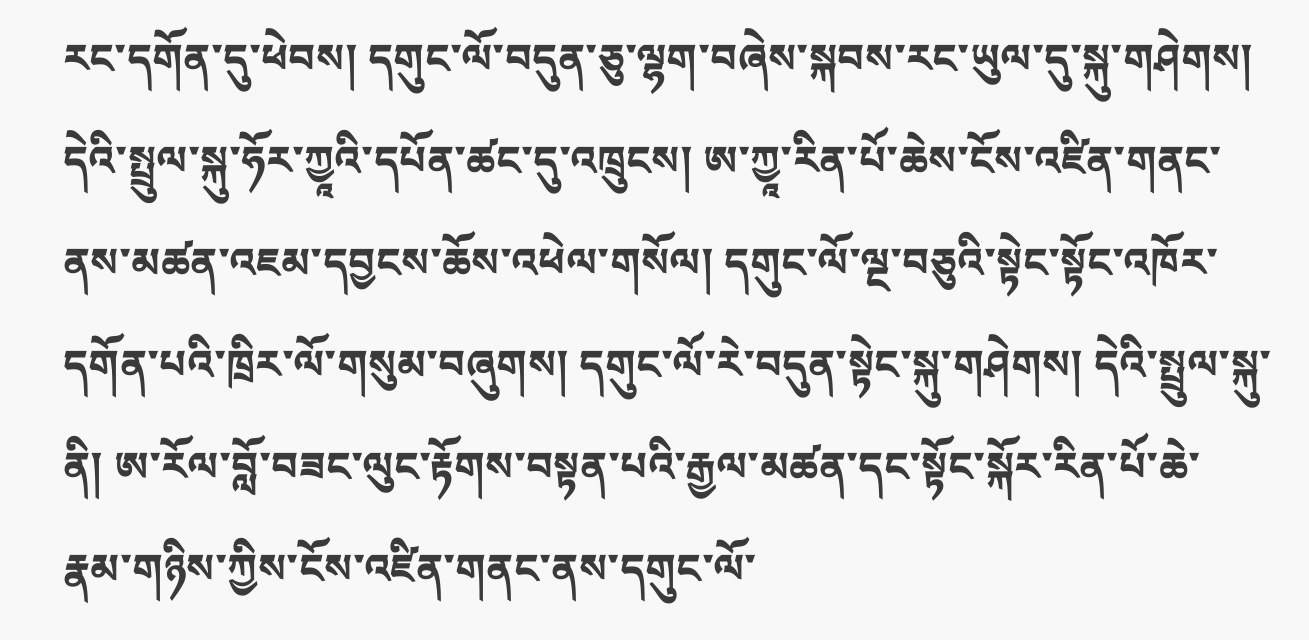རང་དགོན་དུ་ཕེབས། དགུང་ལོ་བདུན་ཅུ་ལྷག་བཞེས་སྐབས་རང་ཡུལ་དུ་སྐུ་གཤེགས། དེའི་སྤྲུལ་སྐུ་ཧོར་ཀྱཱའི་དཔོན་ཚང་དུ་འཁྲུངས། ཨ་ཀྱཱ་རིན་པོ་ཆེས་ངོས་འཛིན་གནང་ནས་མཚན་འཇམ་དབྱངས་ཆོས་འཕེལ་གསོལ། དགུང་ལོ་ལྔ་བཅུའི་སྟེང་སྟོང་འཁོར་དགོན་པའི་ཁྲིར་ལོ་གསུམ་བཞུགས། དགུང་ལོ་རེ་བདུན་སྟེང་སྐུ་གཤེགས། དེའི་སྤྲུལ་སྐུ་ནི། ཨ་རོལ་བློ་བཟང་ལུང་རྟོགས་བསྟན་པའི་རྒྱལ་མཚན་དང་སྟོང་སྐོར་རིན་པོ་ཆེ་རྣམ་གཉིས་ཀྱིས་ངོས་འཛིན་གནང་ནས་དགུང་ལོ་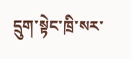དྲུག་སྟེང་ཁྲི་སར་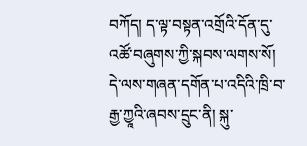བཀོད། ད་ལྟ་བསྟན་འགྲོའི་དོན་དུ་འཚོ་བཞུགས་ཀྱི་སྐབས་ལགས་སོ། དེ་ལས་གཞན་དགོན་པ་འདིའི་ཁྲི་བ་རྒྱ་ཀྱཱའི་ཞབས་དྲུང་ནི། སྐུ་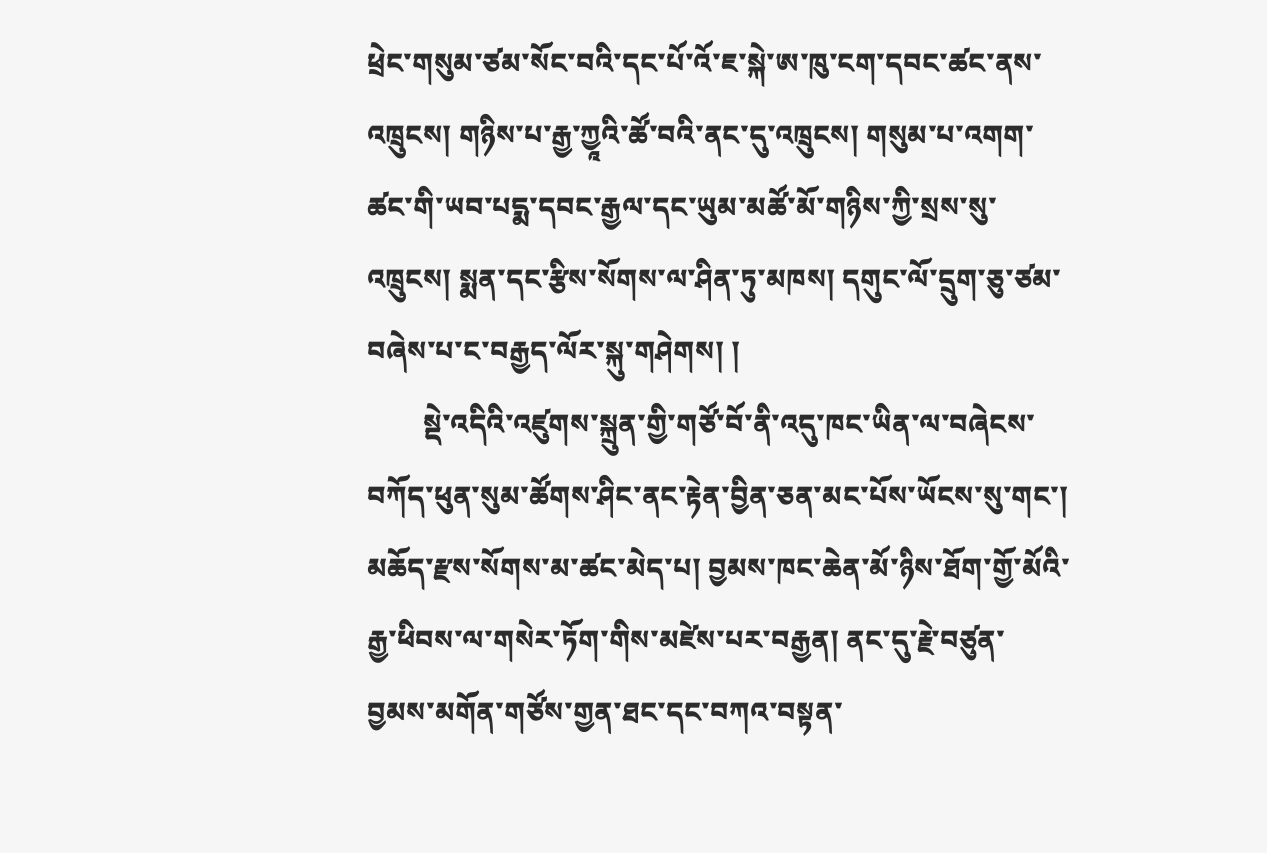ཕྲེང་གསུམ་ཙམ་སོང་བའི་དང་པོ་འོ་ཇ་སྐེ་ཨ་ཁུ་ངག་དབང་ཚང་ནས་འཁྲུངས། གཉིས་པ་རྒྱ་ཀྱཱའི་ཚོ་བའི་ནང་དུ་འཁྲུངས། གསུམ་པ་འགག་ཚང་གི་ཡབ་པདྨ་དབང་རྒྱལ་དང་ཡུམ་མཚོ་མོ་གཉིས་ཀྱི་སྲས་སུ་འཁྲུངས། སྨན་དང་རྩིས་སོགས་ལ་ཤིན་ཏུ་མཁས། དགུང་ལོ་དྲུག་ཅུ་ཙམ་བཞེས་པ་ང་བརྒྱད་ལོར་སྐུ་གཤེགས། །
        སྡེ་འདིའི་འཛུགས་སྐྲུན་གྱི་གཙོ་བོ་ནི་འདུ་ཁང་ཡིན་ལ་བཞེངས་བཀོད་ཕུན་སུམ་ཚོགས་ཤིང་ནང་རྟེན་བྱིན་ཅན་མང་པོས་ཡོངས་སུ་གང་། མཆོད་རྫས་སོགས་མ་ཚང་མེད་པ། བྱམས་ཁང་ཆེན་མོ་ཉིས་ཐོག་གྱོ་མོའི་རྒྱ་ཕིབས་ལ་གསེར་ཏོག་གིས་མཛེས་པར་བརྒྱན། ནང་དུ་རྗེ་བཙུན་བྱམས་མགོན་གཙོས་གྱན་ཐང་དང་བཀའ་བསྟན་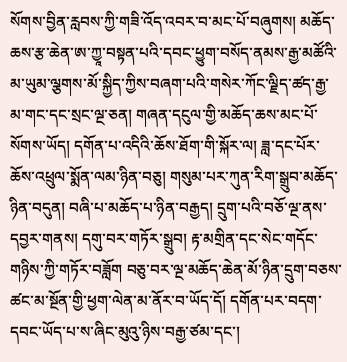སོགས་བྱིན་རླབས་ཀྱི་གཟི་འོད་འབར་བ་མང་པོ་བཞུགས། མཆོད་ཆས་རྩ་ཆེན་ཨ་ཀྱཱ་བསྟན་པའི་དབང་ཕྱུག་བསོད་ནམས་རྒྱ་མཚོའི་མ་ཡུམ་ལྕགས་མོ་སྐྱིད་ཀྱིས་བཞག་པའི་གསེར་ཀོང་ལྗིད་ཚད་རྒྱ་མ་གང་དང་སྲང་ལྔ་ཅན། གཞན་དངུལ་གྱི་མཆོད་ཆས་མང་པོ་སོགས་ཡོད། དགོན་པ་འདིའི་ཆོས་ཐོག་གི་སྐོར་ལ། ཟླ་དང་པོར་ཆོས་འཕྲུལ་སྨོན་ལམ་ཉིན་བཅུ། གསུམ་པར་ཀུན་རིག་སྒྲུབ་མཆོད་ཉིན་བདུན། བཞི་པ་མཆོད་པ་ཉིན་བརྒྱད། དྲུག་པའི་བཅོ་ལྔ་ནས་དབྱར་གནས། དགུ་བར་གཏོར་སྒྲུབ། རྟ་མགྲིན་དང་སེང་གདོང་གཉིས་ཀྱི་གཏོར་བཟློག བཅུ་བར་ལྔ་མཆོད་ཆེན་མོ་ཉིན་དྲུག་བཅས་ཚང་མ་སྔོན་གྱི་ཕྱག་ལེན་མ་ནོར་བ་ཡོད་དོ། དགོན་པར་བདག་དབང་ཡོད་པ་ས་ཞིང་མུའུ་ཉིས་བརྒྱ་ཙམ་དང་།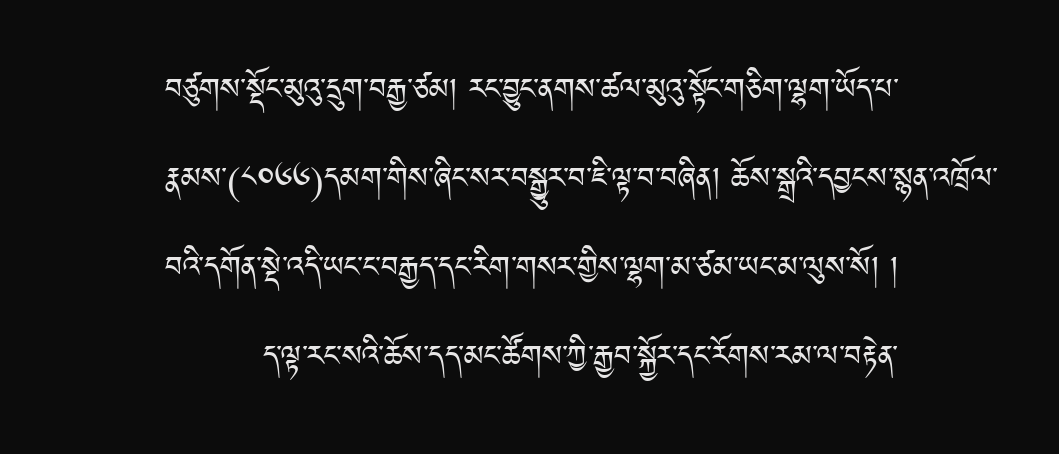བཙུགས་སྡོང་མུའུ་དྲུག་བརྒྱ་ཙམ། རང་བྱུང་ནགས་ཚལ་མུའུ་སྟོང་གཅིག་ལྷག་ཡོད་པ་རྣམས་(༨༠༦༦)དམག་གིས་ཞིང་སར་བསྒྱུར་བ་ཇི་ལྟ་བ་བཞིན། ཆོས་སྒྲའི་དབྱངས་སྙན་འཁྲོལ་བའི་དགོན་སྡེ་འདི་ཡང་ང་བརྒྱད་དང་རིག་གསར་གྱིས་ལྷག་མ་ཙམ་ཡང་མ་ལུས་སོ། །
         ད་ལྟ་རང་སའི་ཆོས་དད་མང་ཚོགས་ཀྱི་རྒྱབ་སྐྱོར་དང་རོགས་རམ་ལ་བརྟེན་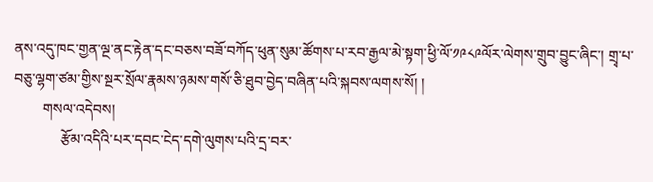ནས་འདུ་ཁང་གྱན་ལྔ་ནང་རྟེན་དང་བཅས་བཟོ་བཀོད་ཕུན་སུམ་ཚོགས་པ་རབ་རྒྱལ་མེ་སྟག་ཕྱི་ལོ་༡༩༨༩ལོར་ལེགས་གྲུབ་བྱུང་ཞིང་། གྲྭ་པ་བཅུ་ལྷག་ཙམ་གྱིས་སྔར་སྲོལ་རྣམས་ཉམས་གསོ་ཅི་ཐུབ་བྱེད་བཞིན་པའི་སྐབས་ལགས་སོ། །
        གསལ་འདེབས།
             རྩོམ་འདིའི་པར་དབང་ངེད་དགེ་ལུགས་པའི་དྲ་བར་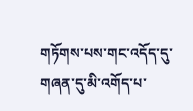གཏོགས་པས་གང་འདོད་དུ་གཞན་དུ་མི་འགོད་པ་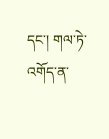དང་། གལ་ཏེ་འགོད་ན་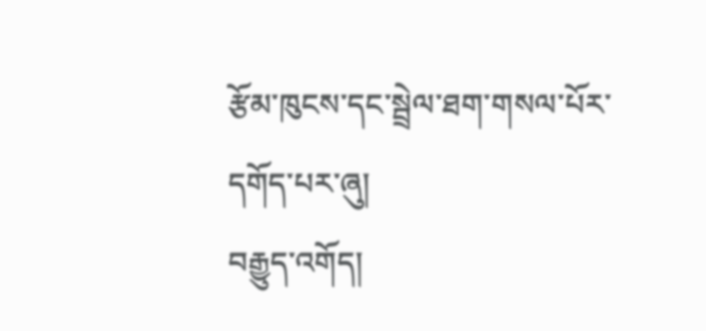རྩོམ་ཁུངས་དང་སྦྲེལ་ཐག་གསལ་པོར་དགོད་པར་ཞུ།
བརྒྱུད་འགོད།